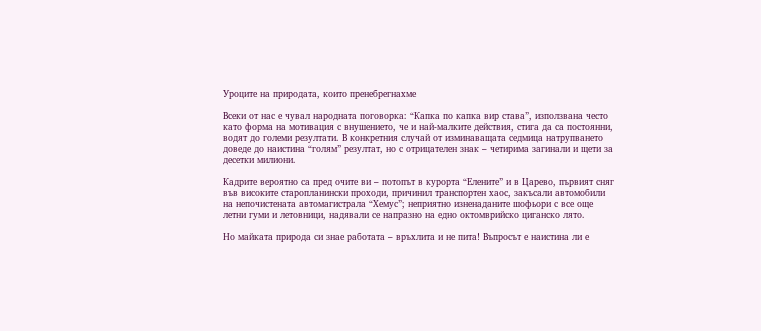Уроците на природата, които пренебрегнахме

Всеки от нас е чувал народната поговорка: “Капка по капка вир става”, използвана често като форма на мотивация с внушението, че и най-малките действия, стига да са постоянни, водят до големи резултати. В конкретния случай от изминаващата седмица натрупването доведе до наистина “голям” резултат, но с отрицателен знак – четирима загинали и щети за десетки милиони.

Кадрите вероятно са пред очите ви – потопът в курорта “Елените” и в Царево, първият сняг във високите старопланински проходи, причинил транспортен хаос, закъсали автомобили на непочистената автомагистрала “Хемус”; неприятно изненаданите шофьори с все още летни гуми и летовници, надявали се напразно на едно октомврийско циганско лято.

Но майката природа си знае работата – връхлита и не пита! Въпросът е наистина ли е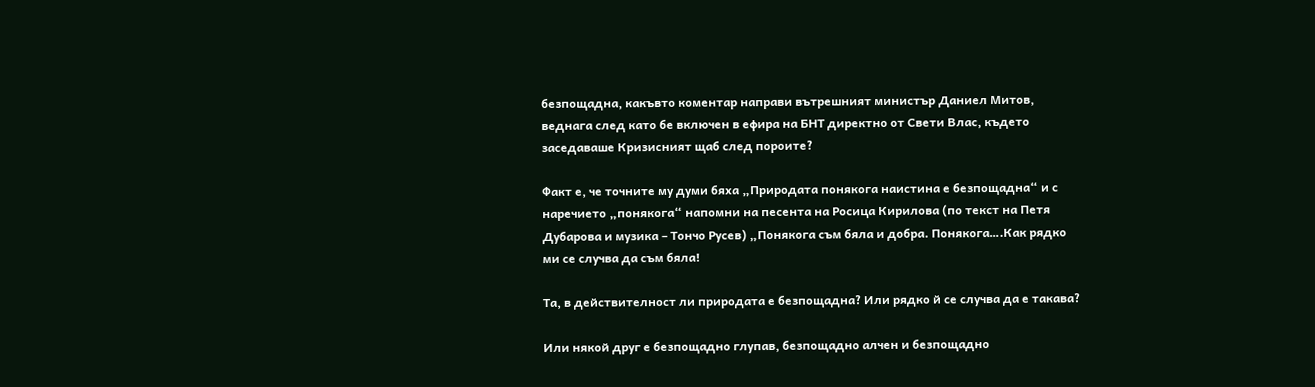безпощадна, какъвто коментар направи вътрешният министър Даниел Митов, веднага след като бе включен в ефира на БНТ директно от Свети Влас, където заседаваше Кризисният щаб след пороите?

Факт е, че точните му думи бяха „Природата понякога наистина е безпощадна“ и с наречието „понякога“ напомни на песента на Росица Кирилова (по текст на Петя Дубарова и музика – Тончо Русев) „Понякога съм бяла и добра. Понякога….Как рядко ми се случва да съм бяла!

Та, в действителност ли природата е безпощадна? Или рядко й се случва да е такава?

Или някой друг е безпощадно глупав, безпощадно алчен и безпощадно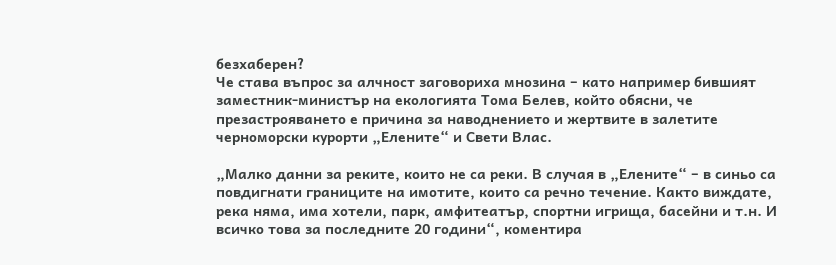безхаберен?
Че става въпрос за алчност заговориха мнозина – като например бившият заместник-министър на екологията Тома Белев, който обясни, че презастрояването е причина за наводнението и жертвите в залетите черноморски курорти „Елените“ и Свети Влас.

„Малко данни за реките, които не са реки. В случая в „Елените“ – в синьо са повдигнати границите на имотите, които са речно течение. Както виждате, река няма, има хотели, парк, амфитеатър, спортни игрища, басейни и т.н. И всичко това за последните 20 години“, коментира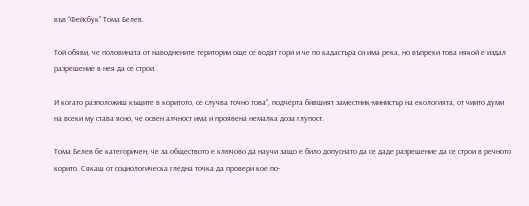във “Фейсбук” Тома Белев.

Той обяви, че половината от наводнените територии още се водят гори и че по кадастъра си има река, но въпреки това някой е издал разрешение в нея да се строи.

И когато разположиш къщите в коритото, се случва точно това“, подчерта бившият заместник-министър на екологията, от чиито думи на всеки му става ясно, че освен алчност има и проявена немалка доза глупост.

Тома Белев бе категоричен, че за обществото е ключово да научи защо е било допуснато да се даде разрешение да се строи в речното корито. Сякаш от социологическа гледна точка да провери кое по-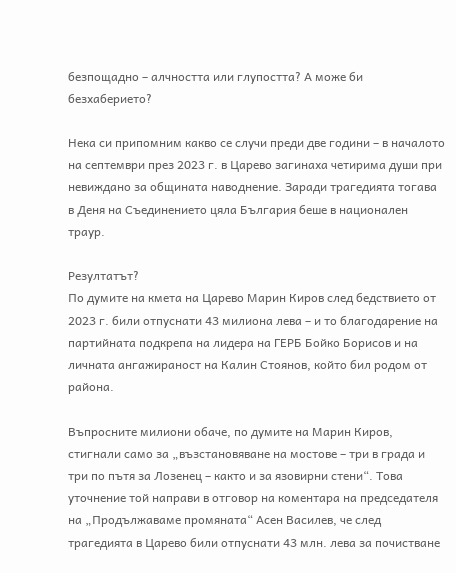безпощадно – алчността или глупостта? А може би безхаберието?

Нека си припомним какво се случи преди две години – в началото на септември през 2023 г. в Царево загинаха четирима души при невиждано за общината наводнение. Заради трагедията тогава в Деня на Съединението цяла България беше в национален траур.

Резултатът?
По думите на кмета на Царево Марин Киров след бедствието от 2023 г. били отпуснати 43 милиона лева – и то благодарение на партийната подкрепа на лидера на ГЕРБ Бойко Борисов и на личната ангажираност на Калин Стоянов, който бил родом от района.

Въпросните милиони обаче, по думите на Марин Киров, стигнали само за „възстановяване на мостове – три в града и три по пътя за Лозенец – както и за язовирни стени“. Това уточнение той направи в отговор на коментара на председателя на „Продължаваме промяната“ Асен Василев, че след трагедията в Царево били отпуснати 43 млн. лева за почистване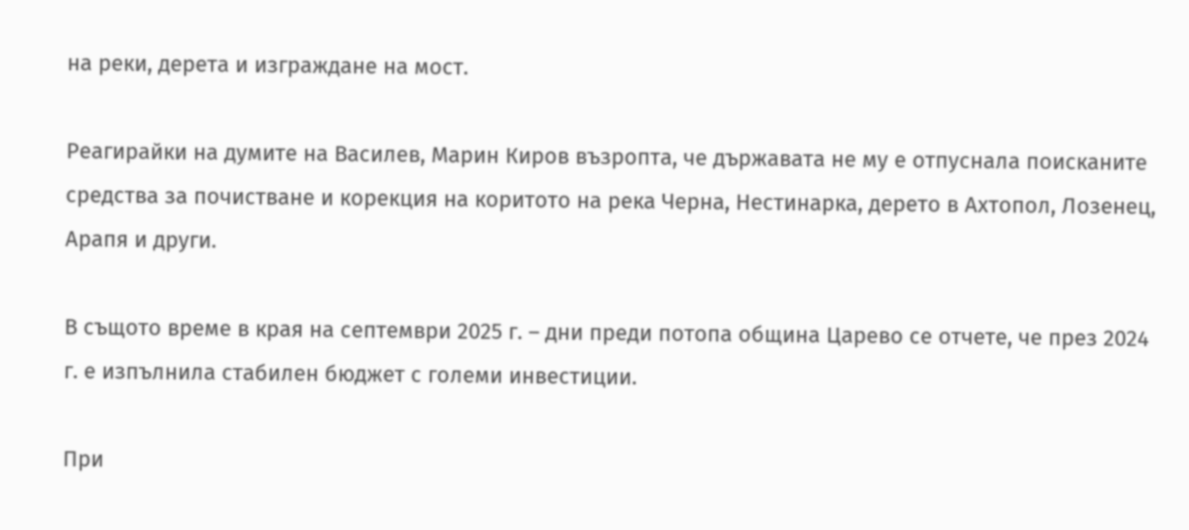на реки, дерета и изграждане на мост.

Реагирайки на думите на Василев, Марин Киров възропта, че държавата не му е отпуснала поисканите средства за почистване и корекция на коритото на река Черна, Нестинарка, дерето в Ахтопол, Лозенец, Арапя и други.

В същото време в края на септември 2025 г. – дни преди потопа община Царево се отчете, че през 2024 г. е изпълнила стабилен бюджет с големи инвестиции.

При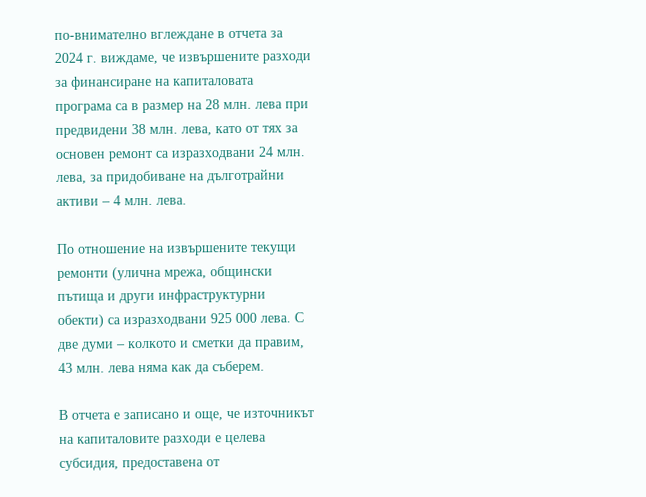по-внимателно вглеждане в отчета за 2024 г. виждаме, че извършените разходи за финансиране на капиталовата програма са в размер на 28 млн. лева при предвидени 38 млн. лева, като от тях за основен ремонт са изразходвани 24 млн. лева, за придобиване на дълготрайни активи – 4 млн. лева.

По отношение на извършените текущи ремонти (улична мрежа, общински пътища и други инфраструктурни обекти) са изразходвани 925 000 лева. С две думи – колкото и сметки да правим, 43 млн. лева няма как да съберем.

В отчета е записано и още, че източникът на капиталовите разходи е целева субсидия, предоставена от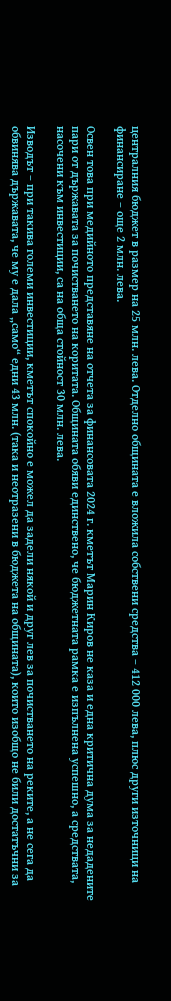централния бюджет в размер на 25 млн. лева. Отделно общината е вложила собствени средства – 412 000 лева, плюс други източници на финансиране – още 2 млн. лева.

Освен това при медийното представяне на отчета за финансовата 2024 г. кметът Марин Киров не каза и една критична дума за недадените пари от държавата за почистването на коритата. Общината обяви единствено, че бюджетната рамка е изпълнена успешно, а средствата, насочени към инвестиции, са на обща стойност 30 млн. лева.

Изводът – при такива големи инвестиции, кметът спокойно е можел да задели някой и друг лев за почистването на реките, а не сега да обвинява държавата, че му е дала „само“ едни 43 млн. (така и неотразени в бюджета на общината), които изобщо не били достатъчни за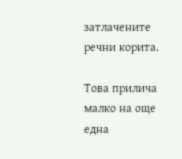затлачените речни корита.

Това прилича малко на още една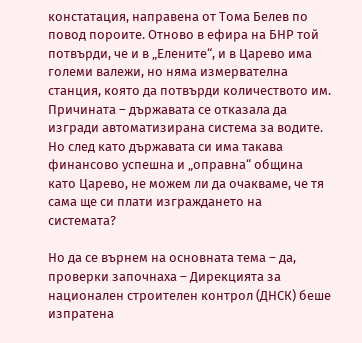констатация, направена от Тома Белев по повод пороите. Отново в ефира на БНР той потвърди, че и в „Елените“, и в Царево има големи валежи, но няма измервателна станция, която да потвърди количеството им. Причината – държавата се отказала да изгради автоматизирана система за водите. Но след като държавата си има такава финансово успешна и „оправна“ община като Царево, не можем ли да очакваме, че тя сама ще си плати изграждането на системата?

Но да се върнем на основната тема – да, проверки започнаха – Дирекцията за национален строителен контрол (ДНСК) беше изпратена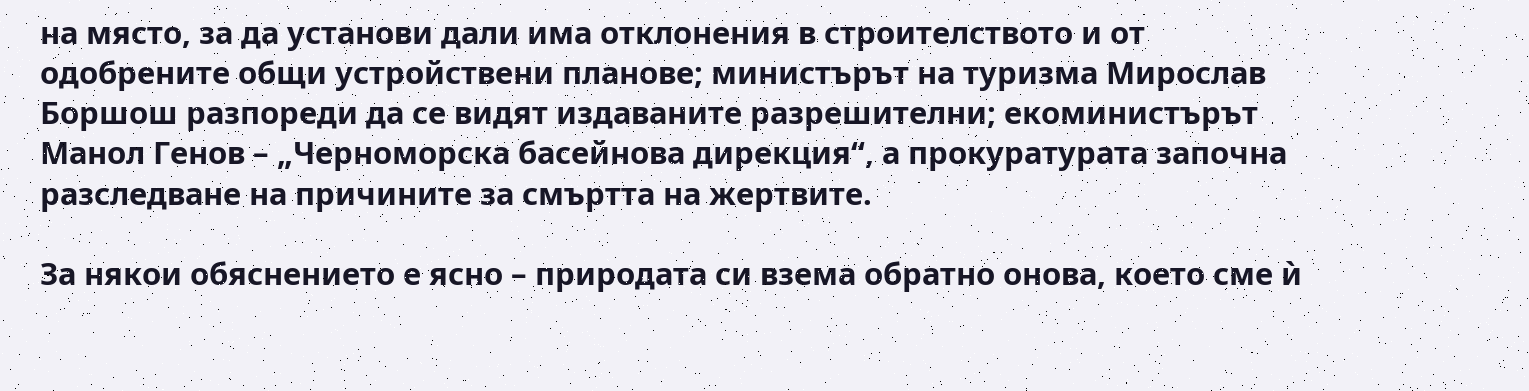на място, за да установи дали има отклонения в строителството и от одобрените общи устройствени планове; министърът на туризма Мирослав Боршош разпореди да се видят издаваните разрешителни; екоминистърът Манол Генов – „Черноморска басейнова дирекция“, а прокуратурата започна разследване на причините за смъртта на жертвите.

За някои обяснението е ясно – природата си взема обратно онова, което сме ѝ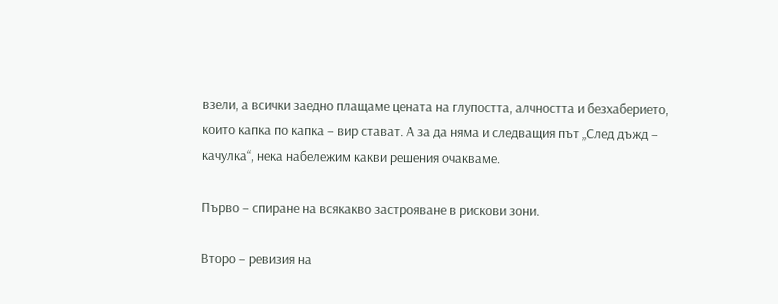взели, а всички заедно плащаме цената на глупостта, алчността и безхаберието, които капка по капка – вир стават. А за да няма и следващия път „След дъжд – качулка“, нека набележим какви решения очакваме.

Първо – спиране на всякакво застрояване в рискови зони.

Второ – ревизия на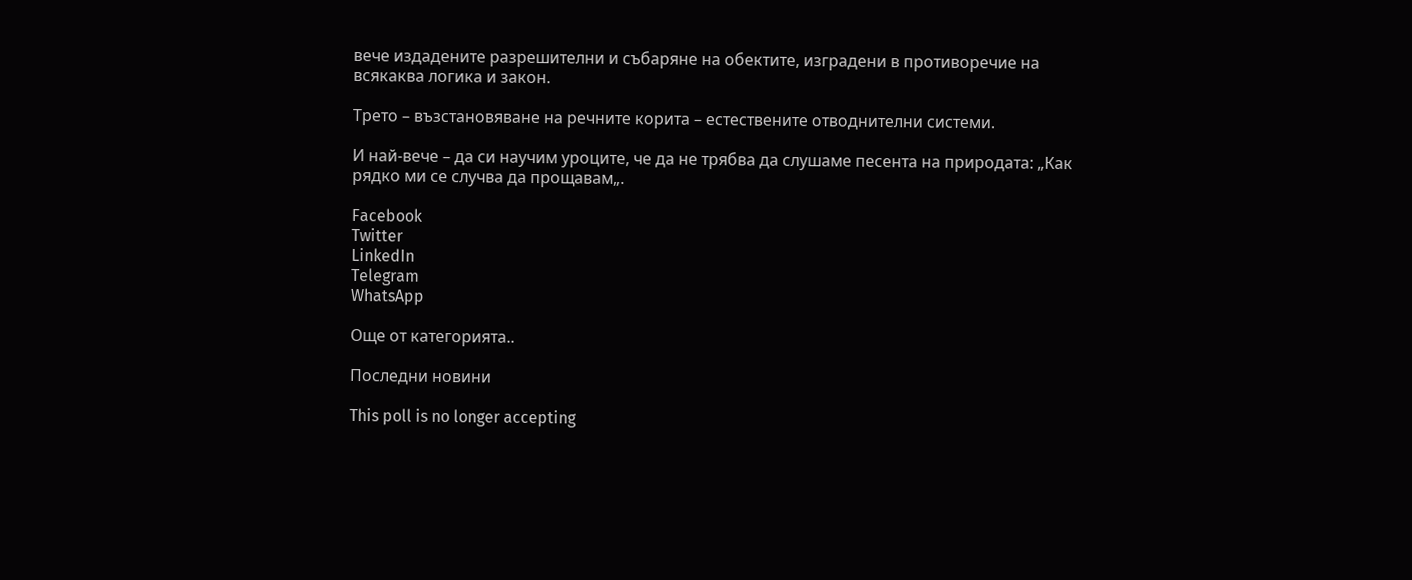вече издадените разрешителни и събаряне на обектите, изградени в противоречие на всякаква логика и закон.

Трето – възстановяване на речните корита – естествените отводнителни системи.

И най-вече – да си научим уроците, че да не трябва да слушаме песента на природата: „Как рядко ми се случва да прощавам„.

Facebook
Twitter
LinkedIn
Telegram
WhatsApp

Още от категорията..

Последни новини

This poll is no longer accepting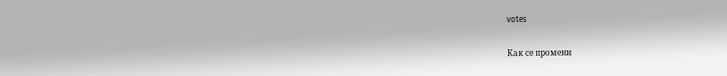votes

Как се промени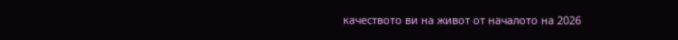качеството ви на живот от началото на 2026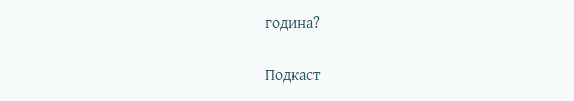година?

Подкаст